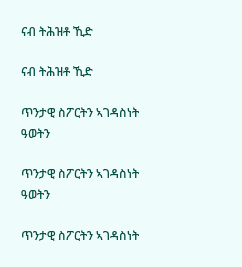ናብ ትሕዝቶ ኺድ

ናብ ትሕዝቶ ኺድ

ጥንታዊ ስፖርትን ኣገዳስነት ዓወትን

ጥንታዊ ስፖርትን ኣገዳስነት ዓወትን

ጥንታዊ ስፖርትን ኣገዳስነት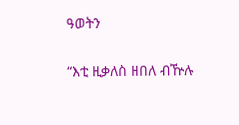ዓወትን

“እቲ ዚቃለስ ዘበለ ብዅሉ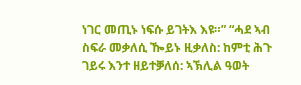ነገር መጢኑ ነፍሱ ይገትእ እዩ።” “ሓደ ኣብ ስፍራ መቃለሲ ዀይኑ ዚቃለስ: ከምቲ ሕጉ ገይሩ እንተ ዘይተቓለሰ: ኣኽሊል ዓወት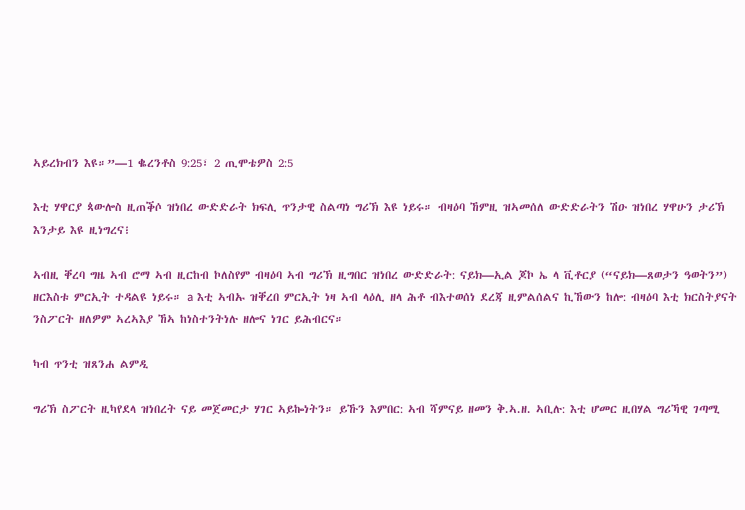ኣይረክብን እዩ።”—1 ቈረንቶስ 9:25፣ 2 ጢሞቴዎስ 2:5

እቲ ሃዋርያ ጳውሎስ ዚጠቕሶ ዝነበረ ውድድራት ክፍሊ ጥንታዊ ስልጣነ ግሪኽ እዩ ነይሩ። ብዛዕባ ኸምዚ ዝኣመሰለ ውድድራትን ሽዑ ዝነበረ ሃዋሁን ታሪኽ እንታይ እዩ ዚነግረና፧

ኣብዚ ቐረባ ግዜ ኣብ ሮማ ኣብ ዚርከብ ኮለስየም ብዛዕባ ኣብ ግሪኽ ዚግበር ዝነበረ ውድድራት: ናይክ—ኢል ጆኮ ኤ ላ ቪቶርያ (“ናይክ—ጸወታን ዓወትን”) ዘርእስቱ ምርኢት ተዳልዩ ነይሩ። a እቲ ኣብኡ ዝቐረበ ምርኢት ነዛ ኣብ ላዕሊ ዘላ ሕቶ ብእተወሰነ ደረጃ ዚምልሰልና ኪኸውን ከሎ: ብዛዕባ እቲ ክርስትያናት ንስፖርት ዘለዎም ኣረኣእያ ኸኣ ከነስተንትነሉ ዘሎና ነገር ይሕብርና።

ካብ ጥንቲ ዝጸንሐ ልምዲ

ግሪኽ ስፖርት ዚካየደላ ዝነበረት ናይ መጀመርታ ሃገር ኣይኰነትን። ይኹን እምበር: ኣብ ሻምናይ ዘመን ቅ.ኣ.ዘ. ኣቢሉ: እቲ ሆመር ዚበሃል ግሪኻዊ ገጣሚ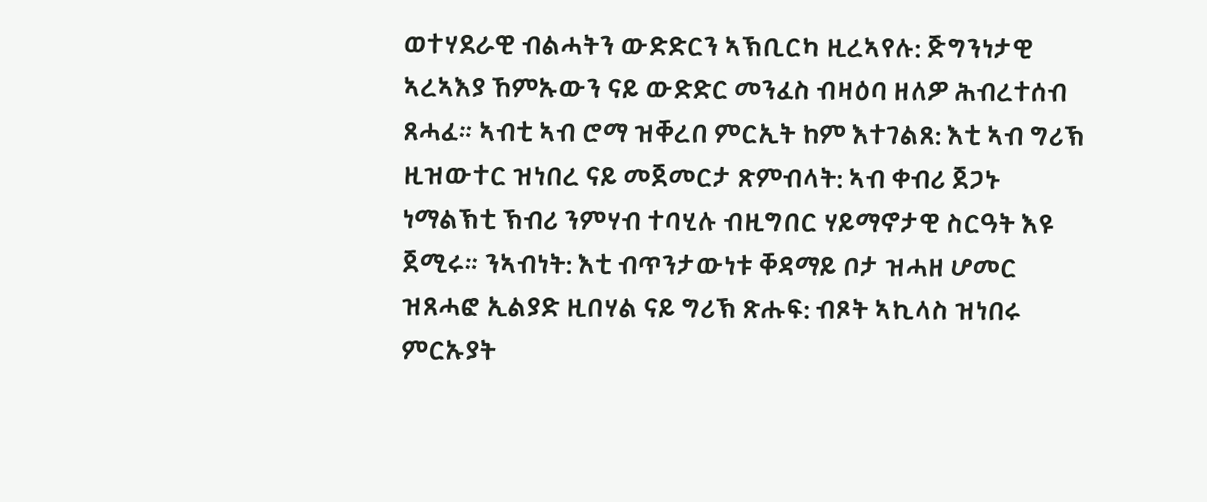ወተሃደራዊ ብልሓትን ውድድርን ኣኽቢርካ ዚረኣየሉ: ጅግንነታዊ ኣረኣእያ ኸምኡውን ናይ ውድድር መንፈስ ብዛዕባ ዘለዎ ሕብረተሰብ ጸሓፈ። ኣብቲ ኣብ ሮማ ዝቐረበ ምርኢት ከም እተገልጸ: እቲ ኣብ ግሪኽ ዚዝውተር ዝነበረ ናይ መጀመርታ ጽምብላት: ኣብ ቀብሪ ጀጋኑ ነማልኽቲ ኽብሪ ንምሃብ ተባሂሉ ብዚግበር ሃይማኖታዊ ስርዓት እዩ ጀሚሩ። ንኣብነት: እቲ ብጥንታውነቱ ቐዳማይ ቦታ ዝሓዘ ሆመር ዝጸሓፎ ኢልያድ ዚበሃል ናይ ግሪኽ ጽሑፍ: ብጾት ኣኪላስ ዝነበሩ ምርኡያት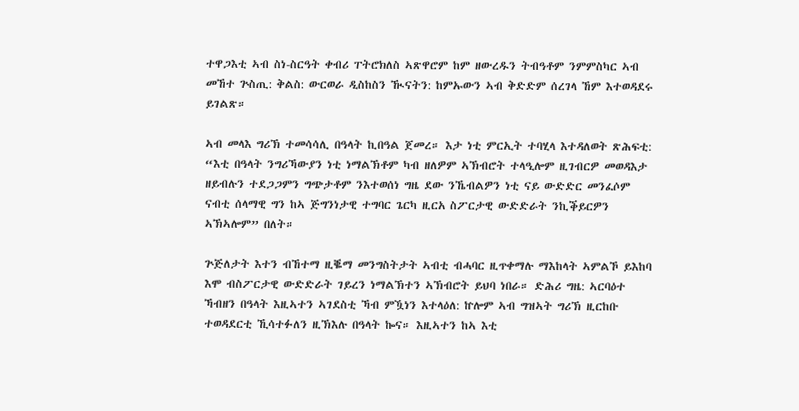ተዋጋእቲ ኣብ ስነ-ስርዓት ቀብሪ ፐትሮክለስ ኣጽዋሮም ከም ዘውረዱን ትብዓቶም ንምምስካር ኣብ መኸተ ጕስጢ: ቅልስ: ውርወራ ዲስከስን ዂናትን: ከምኡውን ኣብ ቅድድም ሰረገላ ኸም እተወዳደሩ ይገልጽ።

ኣብ መላእ ግሪኽ ተመሳሳሊ በዓላት ኪበዓል ጀመረ። እታ ነቲ ምርኢት ተባሂላ እተዳለወት ጽሕፍቲ: “እቲ በዓላት ንግሪኻውያን ነቲ ነማልኽቶም ካብ ዘለዎም ኣኽብሮት ተላዒሎም ዚገብርዎ መወዳእታ ዘይብሉን ተደጋጋምን ግጭታቶም ንእተወሰነ ግዜ ደው ንኼብልዎን ነቲ ናይ ውድድር መንፈሶም ናብቲ ሰላማዊ ግን ከኣ ጅግንነታዊ ተግባር ጌርካ ዚርአ ስፖርታዊ ውድድራት ንኪቕይርዎን ኣኽኣሎም” በለት።

ጕጅለታት እተን ብኸተማ ዚቘማ መንግስትታት ኣብቲ ብሓባር ዚጥቀማሉ ማእከላት ኣምልኾ ይእከባ እሞ ብስፖርታዊ ውድድራት ገይረን ነማልኽተን ኣኽብሮት ይህባ ነበራ። ድሕሪ ግዜ: ኣርባዕተ ኻብዘን በዓላት እዚኣተን ኣገደስቲ ኻብ ምዃነን እተላዕለ: ኵሎም ኣብ ግዝኣት ግሪኽ ዚርከቡ ተወዳደርቲ ኺሳተፉለን ዚኽእሉ በዓላት ኰና። እዚኣተን ከኣ እቲ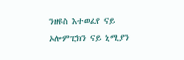ንዘዩስ እተወፈየ ናይ ኦሎምፒክን ናይ ኒሚያን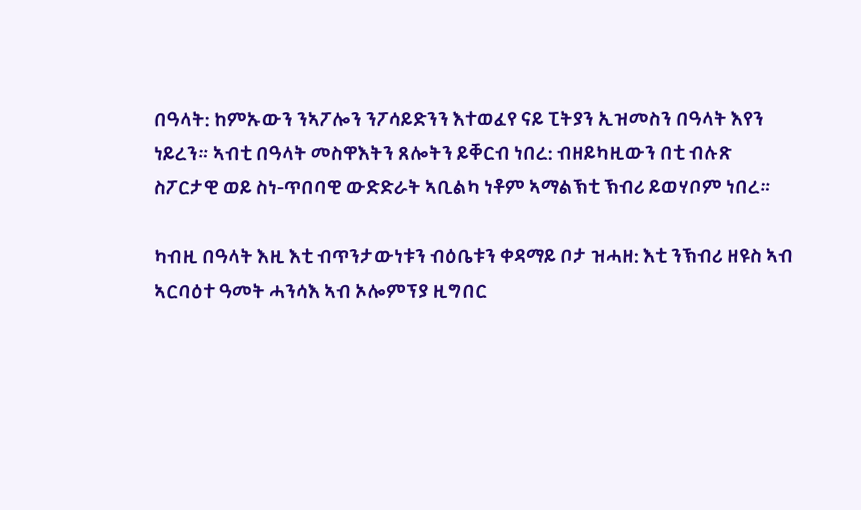በዓላት: ከምኡውን ንኣፖሎን ንፖሳይድንን እተወፈየ ናይ ፒትያን ኢዝመስን በዓላት እየን ነይረን። ኣብቲ በዓላት መስዋእትን ጸሎትን ይቐርብ ነበረ: ብዘይካዚውን በቲ ብሉጽ ስፖርታዊ ወይ ስነ-ጥበባዊ ውድድራት ኣቢልካ ነቶም ኣማልኽቲ ኽብሪ ይወሃቦም ነበረ።

ካብዚ በዓላት እዚ እቲ ብጥንታውነቱን ብዕቤቱን ቀዳማይ ቦታ ዝሓዘ: እቲ ንኽብሪ ዘዩስ ኣብ ኣርባዕተ ዓመት ሓንሳእ ኣብ ኦሎምፕያ ዚግበር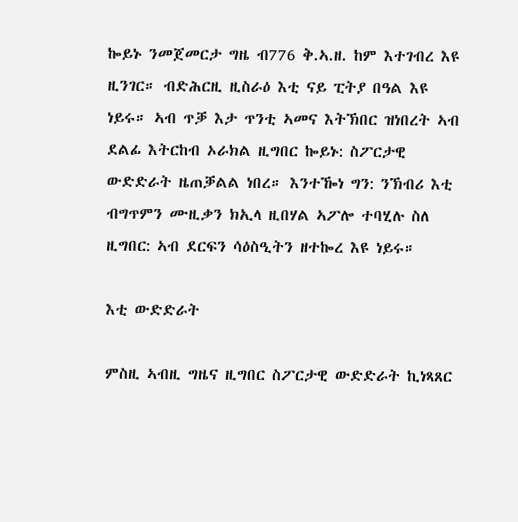ኰይኑ ንመጀመርታ ግዜ ብ776 ቅ.ኣ.ዘ. ከም እተገብረ እዩ ዚንገር። ብድሕርዚ ዚስራዕ እቲ ናይ ፒትያ በዓል እዩ ነይሩ። ኣብ ጥቓ እታ ጥንቲ ኣመና እትኽበር ዝነበረት ኣብ ደልፊ እትርከብ ኦራክል ዚግበር ኰይኑ: ስፖርታዊ ውድድራት ዜጠቓልል ነበረ። እንተዀነ ግን: ንኽብሪ እቲ ብግጥምን ሙዚቃን ክኢላ ዚበሃል ኣፖሎ ተባሂሉ ስለ ዚግበር: ኣብ ደርፍን ሳዕስዒትን ዘተኰረ እዩ ነይሩ።

እቲ ውድድራት

ምስዚ ኣብዚ ግዜና ዚግበር ስፖርታዊ ውድድራት ኪነጻጸር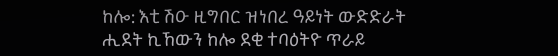ከሎ: እቲ ሽዑ ዚግበር ዝነበረ ዓይነት ውድድራት ሒደት ኪኸውን ከሎ ደቂ ተባዕትዮ ጥራይ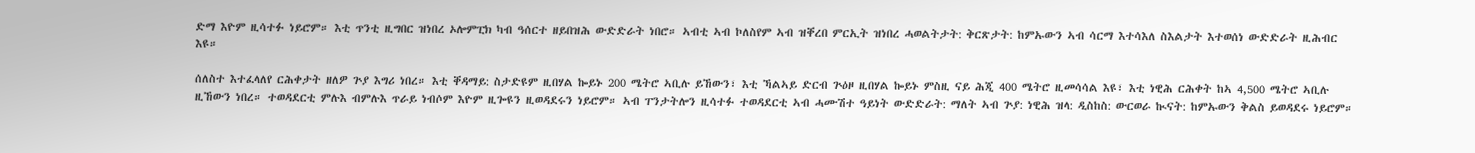ድማ እዮም ዚሳተፉ ነይሮም። እቲ ጥንቲ ዚግበር ዝነበረ ኦሎምፒክ ካብ ዓሰርተ ዘይበዝሕ ውድድራት ነበሮ። ኣብቲ ኣብ ኮለስየም ኣብ ዝቐረበ ምርኢት ዝነበረ ሓወልትታት: ቅርጽታት: ከምኡውን ኣብ ሳርማ እተሳእለ ስእልታት እተወሰነ ውድድራት ዚሕብር እዩ።

ሰለስተ እተፈላለየ ርሕቀታት ዘለዎ ጕያ እግሪ ነበረ። እቲ ቐዳማይ: ስታድዩም ዚበሃል ኰይኑ 200 ሜትሮ ኣቢሉ ይኸውን፣ እቲ ኻልኣይ ድርብ ጕዕዞ ዚበሃል ኰይኑ ምስዚ ናይ ሕጂ 400 ሜትሮ ዚመሳሳል እዩ፣ እቲ ነዊሕ ርሕቀት ከኣ 4,500 ሜትሮ ኣቢሉ ዚኸውን ነበረ። ተወዳደርቲ ምሉእ ብምሉእ ጥራይ ነብሶም እዮም ዚጐዩን ዚወዳደሩን ነይሮም። ኣብ ፐንታትሎን ዚሳተፉ ተወዳደርቲ ኣብ ሓሙሽተ ዓይነት ውድድራት: ማለት ኣብ ጕያ: ነዊሕ ዝላ: ዲስከስ: ውርወራ ኲናት: ከምኡውን ቅልስ ይወዳደሩ ነይሮም።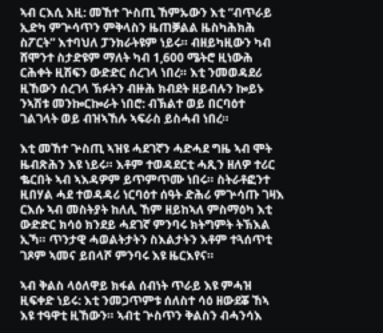ኣብ ርእሲ እዚ: መኸተ ጕስጢ ኸምኡውን እቲ “ብጥራይ ኢድካ ምጕሳጥን ምቅላስን ዜጠቓልል ዜስካሕክሕ ስፖርት” እተባህለ ፓንክራትዩም ነይሩ። ብዘይካዚውን ካብ ሸሞንተ ስታድዩም ማለት ካብ 1,600 ሜትሮ ዚነውሕ ርሕቀት ዚሽፍን ውድድር ሰረገላ ነበረ። እቲ ንመወዳደሪ ዚኸውን ሰረገላ ኽፉትን ብዙሕ ክብደት ዘይብሉን ኰይኑ ንኣሽቱ መንኰርኰራት ነበሮ: ብኽልተ ወይ በርባዕተ ገልገላት ወይ ብዝኣኸሉ ኣፍራስ ይስሓብ ነበረ።

እቲ መኸተ ጕስጢ ኣዝዩ ሓደገኛን ሓድሓደ ግዜ ኣብ ሞት ዜብጽሕን እዩ ነይሩ። እቶም ተወዳደርቲ ሓጺን ዘለዎ ተሪር ቈርበት ኣብ ኣእዳዎም ይጥምጥሙ ነበሩ። ስትራቶፎንተ ዚበሃል ሓደ ተወዳዳሪ ነርባዕተ ሰዓት ድሕሪ ምጕሳጡ ገዛእ ርእሱ ኣብ መስትያት ከለሊ ኸም ዘይከኣለ ምስማዕካ እቲ ውድድር ክሳዕ ክንደይ ሓደገኛ ምንባሩ ክትግምት ትኽእል ኢኻ። ጥንታዊ ሓወልትታትን ስእልታትን እቶም ተጓሰጥቲ ገጾም ኣመና ይበላሾ ምንባሩ እዩ ዜርእየና።

ኣብ ቅልስ ላዕለዋይ ክፋል ሰብነት ጥራይ እዩ ምሓዝ ዚፍቀድ ነይሩ: እቲ ንመጋጥምቱ ሰለስተ ሳዕ ዘውደቖ ኸኣ እዩ ተዓዋቲ ዚኸውን። ኣብቲ ጕስጥን ቅልስን ብሓንሳእ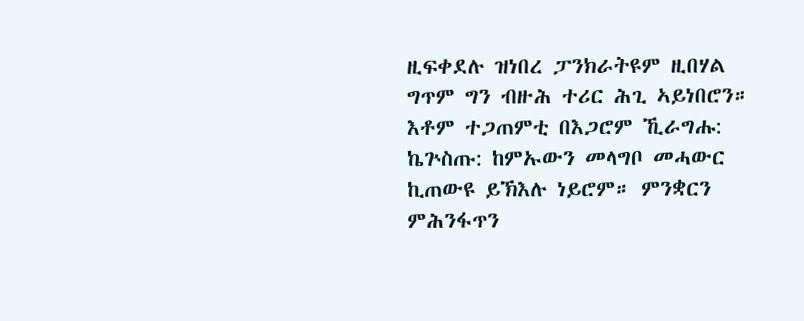ዚፍቀደሉ ዝነበረ ፓንክራትዩም ዚበሃል ግጥም ግን ብዙሕ ተሪር ሕጊ ኣይነበሮን። እቶም ተጋጠምቲ በእጋሮም ኺራግሑ: ኬጕስጡ: ከምኡውን መላግቦ መሓውር ኪጠውዩ ይኽእሉ ነይሮም። ምንቋርን ምሕንፋጥን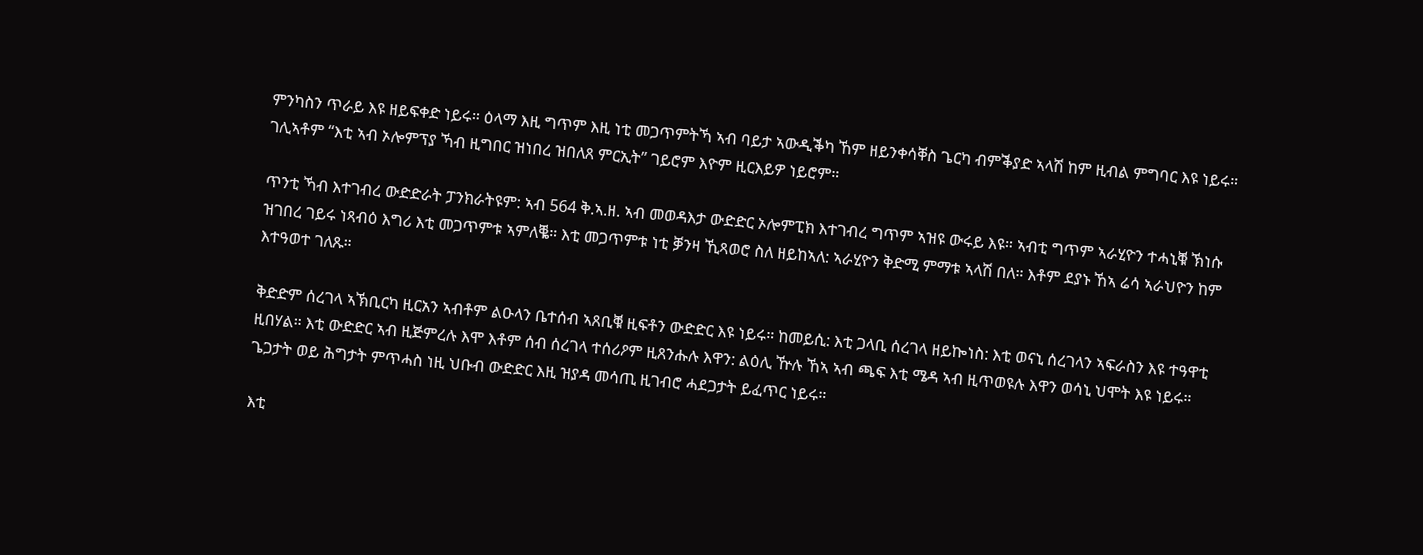ምንካስን ጥራይ እዩ ዘይፍቀድ ነይሩ። ዕላማ እዚ ግጥም እዚ ነቲ መጋጥምትኻ ኣብ ባይታ ኣውዲቕካ ኸም ዘይንቀሳቐስ ጌርካ ብምቕያድ ኣላሽ ከም ዚብል ምግባር እዩ ነይሩ። ገሊኣቶም “እቲ ኣብ ኦሎምፕያ ኻብ ዚግበር ዝነበረ ዝበለጸ ምርኢት” ገይሮም እዮም ዚርእይዎ ነይሮም።

ጥንቲ ኻብ እተገብረ ውድድራት ፓንክራትዩም: ኣብ 564 ቅ.ኣ.ዘ. ኣብ መወዳእታ ውድድር ኦሎምፒክ እተገብረ ግጥም ኣዝዩ ውሩይ እዩ። ኣብቲ ግጥም ኣራሂዮን ተሓኒቑ ኽነሱ ዝገበረ ገይሩ ነጻብዕ እግሪ እቲ መጋጥምቱ ኣምለቘ። እቲ መጋጥምቱ ነቲ ቓንዛ ኺጻወሮ ስለ ዘይከኣለ: ኣራሂዮን ቅድሚ ምማቱ ኣላሽ በለ። እቶም ደያኑ ኸኣ ሬሳ ኣራህዮን ከም እተዓወተ ገለጹ።

ቅድድም ሰረገላ ኣኽቢርካ ዚርአን ኣብቶም ልዑላን ቤተሰብ ኣጸቢቑ ዚፍቶን ውድድር እዩ ነይሩ። ከመይሲ: እቲ ጋላቢ ሰረገላ ዘይኰነስ: እቲ ወናኒ ሰረገላን ኣፍራስን እዩ ተዓዋቲ ዚበሃል። እቲ ውድድር ኣብ ዚጅምረሉ እሞ እቶም ሰብ ሰረገላ ተሰሪዖም ዚጸንሑሉ እዋን: ልዕሊ ዅሉ ኸኣ ኣብ ጫፍ እቲ ሜዳ ኣብ ዚጥወዩሉ እዋን ወሳኒ ህሞት እዩ ነይሩ። ጌጋታት ወይ ሕግታት ምጥሓስ ነዚ ህቡብ ውድድር እዚ ዝያዳ መሳጢ ዚገብሮ ሓደጋታት ይፈጥር ነይሩ።

እቲ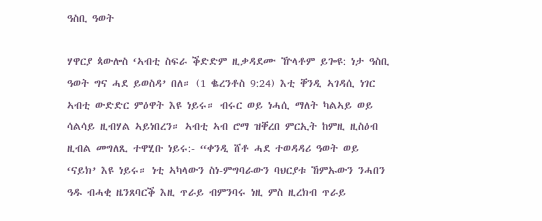ዓስቢ ዓወት

ሃዋርያ ጳውሎስ ‘ኣብቲ ስፍራ ቕድድም ዚቃዳደሙ ዅላቶም ይጐዩ: ነታ ዓስቢ ዓወት ግና ሓደ ይወስዳ’ በለ። (1 ቈረንቶስ 9:24) እቲ ቐንዲ ኣገዳሲ ነገር ኣብቲ ውድድር ምዕዋት እዩ ነይሩ። ብሩር ወይ ነሓሲ ማለት ካልኣይ ወይ ሳልሳይ ዚብሃል ኣይነበረን። ኣብቲ ኣብ ሮማ ዝቐረበ ምርኢት ከምዚ ዚስዕብ ዚብል መግለጺ ተዋሂቡ ነይሩ:- “ቀንዲ ሸቶ ሓደ ተወዳዳሪ ዓወት ወይ ‘ናይክ’ እዩ ነይሩ። ነቲ ኣካላውን ስነ-ምግባራውን ባህርያቱ ኸምኡውን ንሓበን ዓዱ ብሓቂ ዜንጸባርቕ እዚ ጥራይ ብምንባሩ ነዚ ምስ ዚረክብ ጥራይ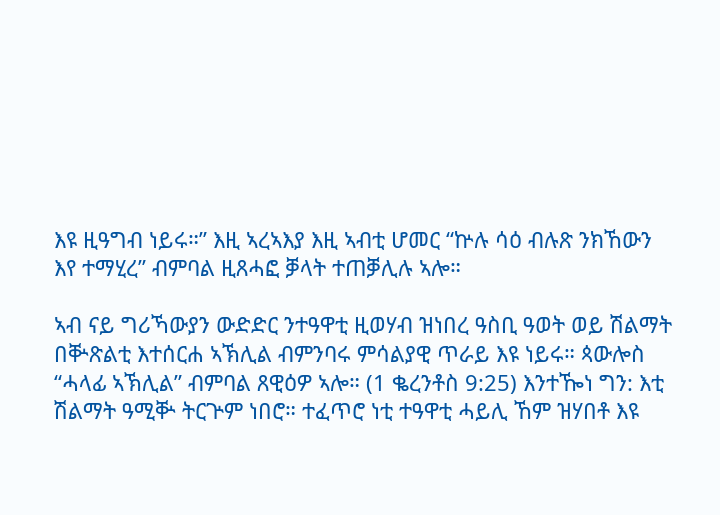እዩ ዚዓግብ ነይሩ።” እዚ ኣረኣእያ እዚ ኣብቲ ሆመር “ኵሉ ሳዕ ብሉጽ ንክኸውን እየ ተማሂረ” ብምባል ዚጸሓፎ ቓላት ተጠቓሊሉ ኣሎ።

ኣብ ናይ ግሪኻውያን ውድድር ንተዓዋቲ ዚወሃብ ዝነበረ ዓስቢ ዓወት ወይ ሽልማት በቝጽልቲ እተሰርሐ ኣኽሊል ብምንባሩ ምሳልያዊ ጥራይ እዩ ነይሩ። ጳውሎስ “ሓላፊ ኣኽሊል” ብምባል ጸዊዕዎ ኣሎ። (1 ቈረንቶስ 9:25) እንተዀነ ግን: እቲ ሽልማት ዓሚቝ ትርጕም ነበሮ። ተፈጥሮ ነቲ ተዓዋቲ ሓይሊ ኸም ዝሃበቶ እዩ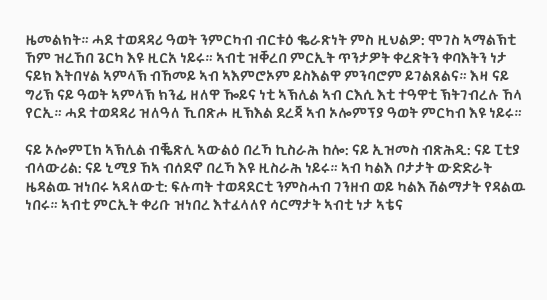ዜመልክት። ሓደ ተወዳዳሪ ዓወት ንምርካብ ብርቱዕ ቈራጽነት ምስ ዚህልዎ: ሞገስ ኣማልኽቲ ኸም ዝረኸበ ጌርካ እዩ ዚርአ ነይሩ። ኣብቲ ዝቐረበ ምርኢት ጥንታዎት ቀረጽትን ቀባእትን ነታ ናይክ እትበሃል ኣምላኽ ብኸመይ ኣብ ኣእምሮኦም ይስእልዋ ምንባሮም ይገልጸልና። እዛ ናይ ግሪኽ ናይ ዓወት ኣምላኽ ክንፊ ዘለዋ ዀይና ነቲ ኣኽሊል ኣብ ርእሲ እቲ ተዓዋቲ ኽትገብረሉ ኸላ የርኢ። ሓደ ተወዳዳሪ ዝለዓለ ኺበጽሖ ዚኽእል ደረጃ ኣብ ኦሎምፕያ ዓወት ምርካብ እዩ ነይሩ።

ናይ ኦሎምፒክ ኣኽሊል ብቘጽሊ ኣውልዕ በረኻ ኪስራሕ ከሎ: ናይ ኢዝመስ ብጽሕዲ: ናይ ፒቲያ ብላውሪል: ናይ ኒሚያ ኸኣ ብሰደኖ በረኻ እዩ ዚስራሕ ነይሩ። ኣብ ካልእ ቦታታት ውድድራት ዜዳልዉ ዝነበሩ ኣዳለውቲ: ፍሉጣት ተወዳደርቲ ንምስሓብ ገንዘብ ወይ ካልእ ሽልማታት የዳልዉ ነበሩ። ኣብቲ ምርኢት ቀሪቡ ዝነበረ እተፈላለየ ሳርማታት ኣብቲ ነታ ኣቴና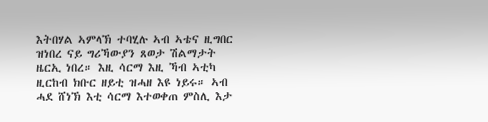እትበሃል ኣምላኽ ተባሂሉ ኣብ ኣቴና ዚግበር ዝነበረ ናይ ግሪኻውያን ጸወታ ሽልማታት ዜርኢ ነበረ። እዚ ሳርማ እዚ ኻብ ኣቲካ ዚርከብ ክቡር ዘይቲ ዝሓዘ እዩ ነይሩ። ኣብ ሓደ ሸነኽ እቲ ሳርማ እተወቀጠ ምስሊ እታ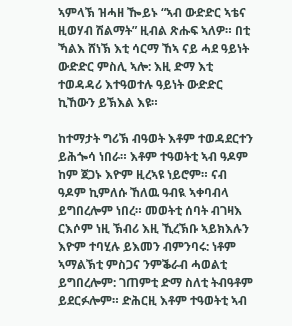ኣምላኽ ዝሓዘ ዀይኑ “ኣብ ውድድር ኣቴና ዚወሃብ ሽልማት” ዚብል ጽሑፍ ኣለዎ። በቲ ኻልእ ሸነኽ እቲ ሳርማ ኸኣ ናይ ሓደ ዓይነት ውድድር ምስሊ ኣሎ: እዚ ድማ እቲ ተወዳዳሪ እተዓወተሉ ዓይነት ውድድር ኪኸውን ይኽእል እዩ።

ከተማታት ግሪኽ ብዓወት እቶም ተወዳደርተን ይሕጐሳ ነበራ። እቶም ተዓወትቲ ኣብ ዓዶም ከም ጀጋኑ እዮም ዚረኣዩ ነይሮም። ናብ ዓዶም ኪምለሱ ኸለዉ ዓብዪ ኣቀባብላ ይግበረሎም ነበረ። መወትቲ ሰባት ብገዛእ ርእሶም ነዚ ኽብሪ እዚ ኺረኽቡ ኣይክእሉን እዮም ተባሂሉ ይእመን ብምንባሩ: ነቶም ኣማልኽቲ ምስጋና ንምቕራብ ሓወልቲ ይግበረሎም: ገጠምቲ ድማ ስለቲ ትብዓቶም ይደርፉሎም። ድሕርዚ እቶም ተዓወትቲ ኣብ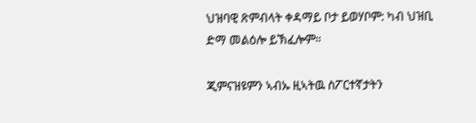ህዝባዊ ጽምብላት ቀዳማይ ቦታ ይወሃቦም: ካብ ህዝቢ ድማ መልዕሎ ይኽፈሎም።

ጂምናዝዩምን ኣብኡ ዚኣትዉ ስፖርተኛታትን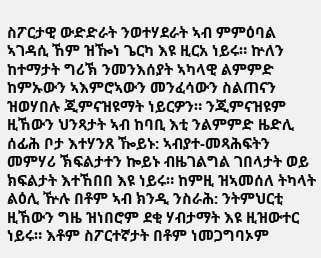ስፖርታዊ ውድድራት ንወተሃደራት ኣብ ምምዕባል ኣገዳሲ ኸም ዝዀነ ጌርካ እዩ ዚርአ ነይሩ። ኵለን ከተማታት ግሪኽ ንመንእሰያት ኣካላዊ ልምምድ ከምኡውን ኣእምሮኣውን መንፈሳውን ስልጠናን ዝወሃበሉ ጂምናዝዩማት ነይርዎን። ንጂምናዝዩም ዚኸውን ህንጻታት ኣብ ከባቢ እቲ ንልምምድ ዜድሊ ሰፊሕ ቦታ እተሃንጸ ዀይኑ: ኣብያተ-መጻሕፍትን መምሃሪ ኽፍልታተን ኰይኑ ብዜገልግል ገበላታት ወይ ክፍልታት እተኸበበ እዩ ነይሩ። ከምዚ ዝኣመሰለ ትካላት ልዕሊ ዅሉ በቶም ኣብ ክንዲ ንስራሕ: ንትምህርቲ ዚኸውን ግዜ ዝነበሮም ደቂ ሃብታማት እዩ ዚዝውተር ነይሩ። እቶም ስፖርተኛታት በቶም ነመጋግባኦም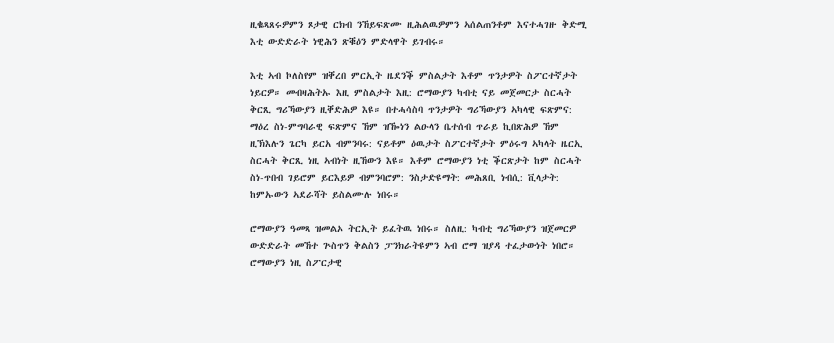ዚቈጻጸሩዎምን ጾታዊ ርክብ ንኸይፍጽሙ ዚሕልዉዎምን ኣሰልጠንቶም እናተሓገዙ ቅድሚ እቲ ውድድራት ነዊሕን ጽቑዕን ምድላዋት ይገብሩ።

እቲ ኣብ ኮለስየም ዝቐረበ ምርኢት ዜደንቕ ምስልታት እቶም ጥንታዎት ስፖርተኛታት ነይርዎ። መብዛሕትኡ እዚ ምስልታት እዚ: ሮማውያን ካብቲ ናይ መጀመርታ ስርሓት ቅርጺ ግሪኻውያን ዚቐድሕዎ እዩ። በተሓሳስባ ጥንታዎት ግሪኻውያን ኣካላዊ ፍጽምና: ማዕረ ስነ-ምግባራዊ ፍጽምና ኸም ዝዀነን ልዑላን ቤተሰብ ጥራይ ኪበጽሕዎ ኸም ዚኽእሉን ጌርካ ይርአ ብምንባሩ: ናይቶም ዕዉታት ስፖርተኛታት ምዕሩግ ኣካላት ዜርኢ ስርሓት ቅርጺ ነዚ ኣብነት ዚኸውን እዩ። እቶም ሮማውያን ነቲ ቕርጽታት ከም ስርሓት ስነ-ጥበብ ገይሮም ይርእይዎ ብምንባሮም: ንስታድዩማት: መሕጸቢ ነብሲ: ቪላታት: ከምኡውን ኣደራሻት ይስልሙሉ ነበሩ።

ሮማውያን ዓመጻ ዝመልኦ ትርኢት ይፈትዉ ነበሩ። ስለዚ: ካብቲ ግሪኻውያን ዝጀመርዎ ውድድራት መኸተ ጕስጥን ቅልስን ፓንክራትዩምን ኣብ ሮማ ዝያዳ ተፈታውነት ነበሮ። ሮማውያን ነዚ ስፖርታዊ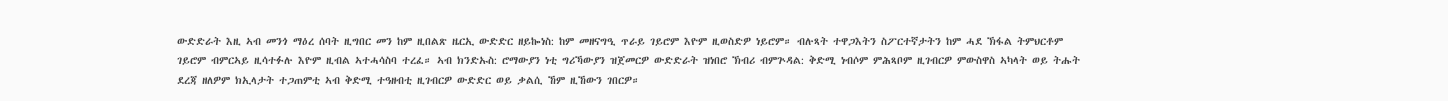ውድድራት እዚ ኣብ መንጎ ማዕረ ሰባት ዚግበር መን ከም ዚበልጽ ዜርኢ ውድድር ዘይኰነስ: ከም መዘናግዒ ጥራይ ገይሮም እዮም ዚወስድዎ ነይሮም። ብሉጻት ተዋጋእትን ስፖርተኛታትን ከም ሓደ ኽፋል ትምህርቶም ገይሮም ብምርኣይ ዚሳተፉሉ እዮም ዚብል ኣተሓሳስባ ተረፈ። ኣብ ክንድኡስ: ሮማውያን ነቲ ግሪኻውያን ዝጀመርዎ ውድድራት ዝነበሮ ኽብሪ ብምጕዳል: ቅድሚ ነብሶም ምሕጻቦም ዚገብርዎ ምውስዋስ ኣካላት ወይ ትሑት ደረጃ ዘለዎም ክኢላታት ተጋጠምቲ ኣብ ቅድሚ ተዓዘብቲ ዚገብርዎ ውድድር ወይ ቃልሲ ኸም ዚኸውን ገበርዎ።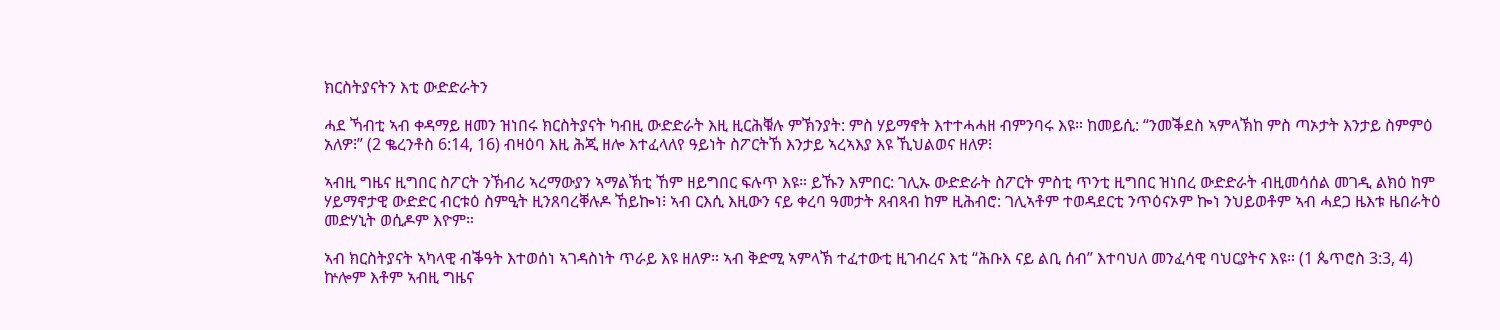ክርስትያናትን እቲ ውድድራትን

ሓደ ኻብቲ ኣብ ቀዳማይ ዘመን ዝነበሩ ክርስትያናት ካብዚ ውድድራት እዚ ዚርሕቑሉ ምኽንያት: ምስ ሃይማኖት እተተሓሓዘ ብምንባሩ እዩ። ከመይሲ: “ንመቕደስ ኣምላኽከ ምስ ጣኦታት እንታይ ስምምዕ አለዎ፧” (2 ቈረንቶስ 6:14, 16) ብዛዕባ እዚ ሕጂ ዘሎ እተፈላለየ ዓይነት ስፖርትኸ እንታይ ኣረኣእያ እዩ ኺህልወና ዘለዎ፧

ኣብዚ ግዜና ዚግበር ስፖርት ንኽብሪ ኣረማውያን ኣማልኽቲ ኸም ዘይግበር ፍሉጥ እዩ። ይኹን እምበር: ገሊኡ ውድድራት ስፖርት ምስቲ ጥንቲ ዚግበር ዝነበረ ውድድራት ብዚመሳሰል መገዲ ልክዕ ከም ሃይማኖታዊ ውድድር ብርቱዕ ስምዒት ዚንጸባረቐሉዶ ኸይኰነ፧ ኣብ ርእሲ እዚውን ናይ ቀረባ ዓመታት ጸብጻብ ከም ዚሕብሮ: ገሊኣቶም ተወዳደርቲ ንጥዕናኦም ኰነ ንህይወቶም ኣብ ሓደጋ ዜእቱ ዜበራትዕ መድሃኒት ወሲዶም እዮም።

ኣብ ክርስትያናት ኣካላዊ ብቕዓት እተወሰነ ኣገዳስነት ጥራይ እዩ ዘለዎ። ኣብ ቅድሚ ኣምላኽ ተፈተውቲ ዚገብረና እቲ “ሕቡእ ናይ ልቢ ሰብ” እተባህለ መንፈሳዊ ባህርያትና እዩ። (1 ጴጥሮስ 3:3, 4) ኵሎም እቶም ኣብዚ ግዜና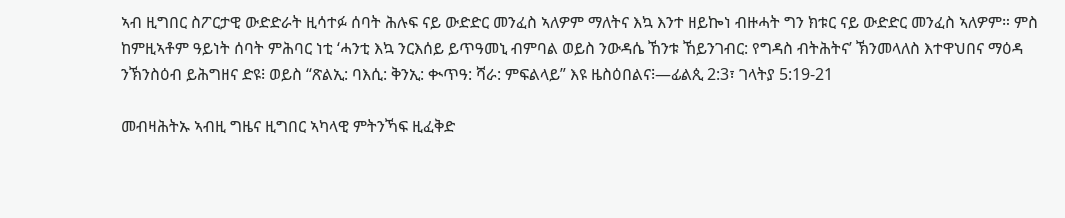ኣብ ዚግበር ስፖርታዊ ውድድራት ዚሳተፉ ሰባት ሕሉፍ ናይ ውድድር መንፈስ ኣለዎም ማለትና እኳ እንተ ዘይኰነ ብዙሓት ግን ክቱር ናይ ውድድር መንፈስ ኣለዎም። ምስ ከምዚኣቶም ዓይነት ሰባት ምሕባር ነቲ ‘ሓንቲ እኳ ንርእሰይ ይጥዓመኒ ብምባል ወይስ ንውዳሴ ኸንቱ ኸይንገብር: የግዳስ ብትሕትና’ ኽንመላለስ እተዋህበና ማዕዳ ንኽንስዕብ ይሕግዘና ድዩ፧ ወይስ “ጽልኢ: ባእሲ: ቅንኢ: ቊጥዓ: ሻራ: ምፍልላይ” እዩ ዜስዕበልና፧—ፊልጲ 2:3፣ ገላትያ 5:19-21

መብዛሕትኡ ኣብዚ ግዜና ዚግበር ኣካላዊ ምትንኻፍ ዚፈቅድ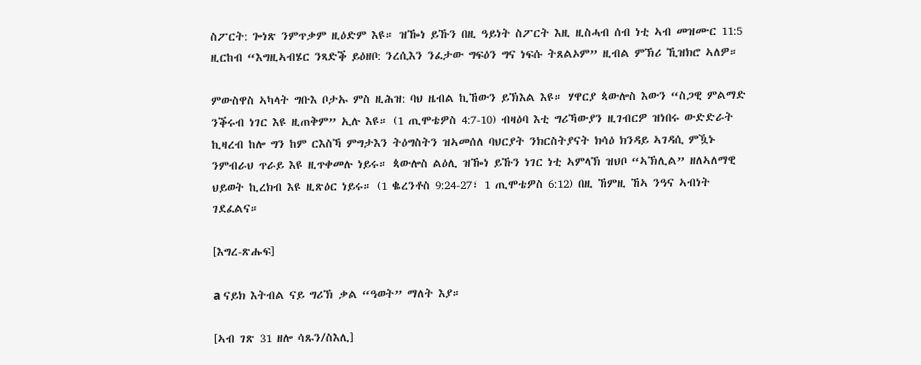ስፖርት: ጐነጽ ንምጥቃም ዚዕድም እዩ። ዝዀነ ይኹን በዚ ዓይነት ስፖርት እዚ ዚስሓብ ሰብ ነቲ ኣብ መዝሙር 11:5 ዚርከብ “እግዚኣብሄር ንጻድቕ ይዕዘቦ: ንረሲእን ንፈታው ግፍዕን ግና ነፍሱ ትጸልኦም” ዚብል ምኽሪ ኺዝክሮ ኣለዎ።

ምውስዋስ ኣካላት ግቡእ ቦታኡ ምስ ዚሕዝ: ባህ ዜብል ኪኸውን ይኽእል እዩ። ሃዋርያ ጳውሎስ እውን “ስጋዊ ምልማድ ንቕሩብ ነገር እዩ ዚጠቅም” ኢሉ እዩ። (1 ጢሞቴዎስ 4:7-10) ብዛዕባ እቲ ግሪኻውያን ዚገብርዎ ዝነበሩ ውድድራት ኪዛረብ ከሎ ግን ከም ርእስኻ ምግታእን ትዕግስትን ዝኣመሰለ ባህርያት ንክርስትያናት ክሳዕ ክንዳይ ኣገዳሲ ምዃኑ ንምብራህ ጥራይ እዩ ዚጥቀመሉ ነይሩ። ጳውሎስ ልዕሊ ዝዀነ ይኹን ነገር ነቲ ኣምላኽ ዝህቦ “ኣኽሊል” ዘለኣለማዊ ህይወት ኪረክብ እዩ ዚጽዕር ነይሩ። (1 ቈረንቶስ 9:24-27፣ 1 ጢሞቴዎስ 6:12) በዚ ኸምዚ ኸኣ ንዓና ኣብነት ገደፈልና።

[እግረ-ጽሑፍ]

a ናይክ እትብል ናይ ግሪኽ ቃል “ዓወት” ማለት እያ።

[ኣብ ገጽ 31 ዘሎ ሳጹን/ስእሊ]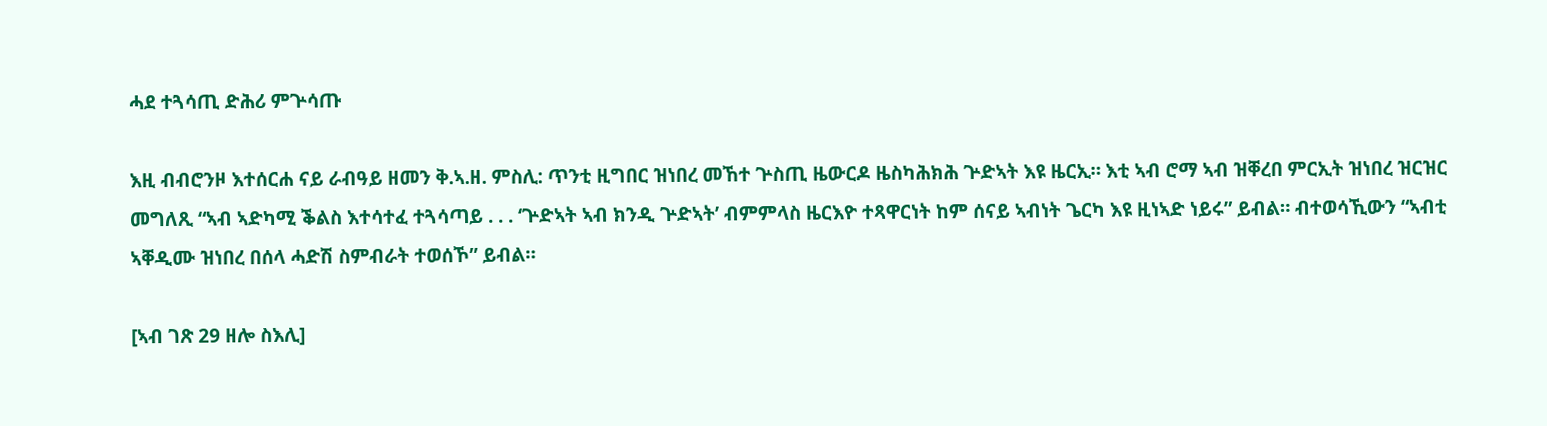ሓደ ተጓሳጢ ድሕሪ ምጕሳጡ

እዚ ብብሮንዞ እተሰርሐ ናይ ራብዓይ ዘመን ቅ.ኣ.ዘ. ምስሊ: ጥንቲ ዚግበር ዝነበረ መኸተ ጕስጢ ዜውርዶ ዜስካሕክሕ ጕድኣት እዩ ዜርኢ። እቲ ኣብ ሮማ ኣብ ዝቐረበ ምርኢት ዝነበረ ዝርዝር መግለጺ “ኣብ ኣድካሚ ቕልስ እተሳተፈ ተጓሳጣይ . . . ‘ጕድኣት ኣብ ክንዲ ጕድኣት’ ብምምላስ ዜርእዮ ተጻዋርነት ከም ሰናይ ኣብነት ጌርካ እዩ ዚነኣድ ነይሩ” ይብል። ብተወሳኺውን “ኣብቲ ኣቐዲሙ ዝነበረ በሰላ ሓድሽ ስምብራት ተወሰኾ” ይብል።

[ኣብ ገጽ 29 ዘሎ ስእሊ]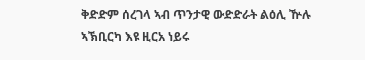ቅድድም ሰረገላ ኣብ ጥንታዊ ውድድራት ልዕሊ ዅሉ ኣኽቢርካ እዩ ዚርአ ነይሩ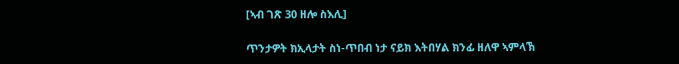[ኣብ ገጽ 30 ዘሎ ስእሊ]

ጥንታዎት ክኢላታት ስነ-ጥበብ ነታ ናይክ እትበሃል ክንፊ ዘለዋ ኣምላኽ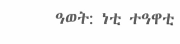ዓወት: ነቲ ተዓዋቲ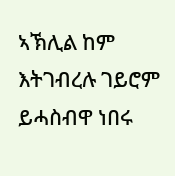ኣኽሊል ከም እትገብረሉ ገይሮም ይሓስብዋ ነበሩ